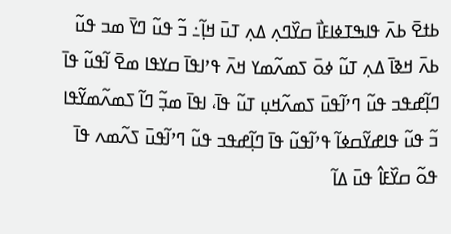ߕߙߐ߫ ߕߍ߫ ߟߊߒߠߦߊߓߊ߯ ߛߌ߰ߣߍ߲ ߡߍ߲ ߠߎ߫ ߞߊ߲߬߸ ߏ߬ ߟߎ߬ ߣߌ߫ ߘߏ ߟߎ߬ ߕߍ߫ ߞߢߊ߫ ߡߍ߲ ߠߎ߬ ߦߋ߫ ߖߘߍ߬ߘߌ ߞߍ߫ ߟߴߊߟߊ߫ ߛߌߟߊ ߘߐ߫ ߊ߬ߟߎ߬ ߟߊ߫ ߣߊ߲߬ߝߟߏ ߟߎ߬ ߣߴߊ߬ߟߎ߫ ߖߘߍ߬ߞߎ߲ ߠߎ߬ ߟߊ߫، ߊߟߊ߫ ߘߏ߲߬ ߣߊ߬ ߖߘߍ߬ߘߌ߬ߟߊ ߏ߬ ߟߎ߬ ߟߊߝߌ߬ߛߦߊ߬ ߟߴߊ߬ߟߎ߬ ߟߊ߫ ߣߊ߲߬ߝߟߏ ߟߎ߬ ߣߴߊ߬ߟߎ߫ ߖߍ߬ߘߍ ߟߊ߫ ߟߋ߬ ߛߌ߰ߓߊ߮ ߟߎ߫ ߡߊ߬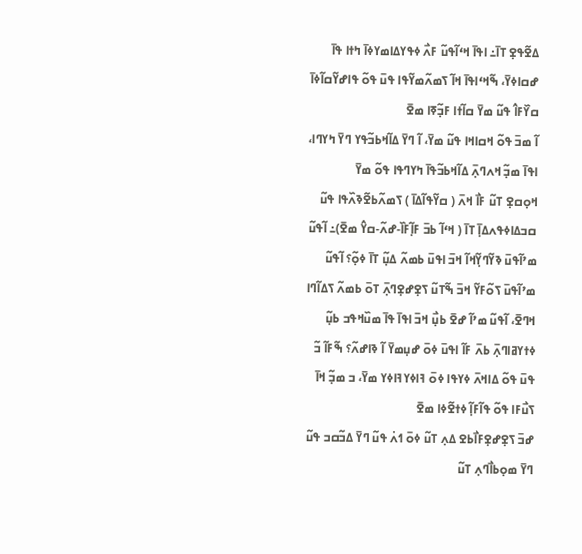ߡߐ߬ߟߐ߲ ߠߊ߫߸ ߊߟߊ߫ ߞߵߊ߬ߟߎ߬ ߓߍ߯ ߦߟߌߡߊߘߌߦߊ߫ ߤߙߊ ߟߊ߫ ߝߛߊߦߌ߫، ߒ߬ߞߵߊߟߊ߫ ߞߊ߬ ߖߘߍ߬ߘߌ߬ߟߊ ߟߎ߫ ߟߋ߬ ߟߊߝߌ߬ߛߊ߬ߦߊ߫ ߛߌ߰ߓߊ߮ ߟߎ߬ ߘߌ߫ ߛߊ߬ߙߊ ߓߏ߲߬ߧߊ ߘߐ߫
ߊ߬ ߘߏ߫ ߟߋ߬ ߞߛߊߞߊ ߟߎ߬ ߘߌ߫، ߊ߬ ߣߌ߫ ߡߊ߬ߞߕߏ߬ߟߌ ߣߌ߫ ߤߌߣߊ، ߊߟߊ߫ ߘߏ߲߬ ߞߍߣߍ߲߫ ߡߊ߬ߞߕߏ߬ߟߊ߫ ߤߌߣߟߊ ߟߋ߬ ߘߌ߫
ߞߋ߲ߛߐ߲ ߠߎ߬ ߓߊ߯ ߞߍ߫ ( ߛߌ߬ߟߊ߬ߡߊ߫ ) ߖߘߍ߬ߕߐ߬ߢߍ߰ߟߊ ߟߎ߬ ߛߏߡߊߦߟߍߡߊ߲߫ ߠߊ߫ ( ߞߵߊ߬ ߕߏ߫ ߓߊ߲߬ߓߊ߰-ߝߍ߬-ߛߌ߮ ߘߐ߫)߸ ߊ߬ߟߎ߬ ߘߴߊ߬ߟߎ߫ ߢߌ߬ߣߌ߲߬ߞߊ߬ ߞߏ߫ ߊߟߎ߫ ߕߘߍ߬ ߡߎ߲߬ ߠߊ߫ ߦߋ߲߬؟ ߊ߬ߟߎ߬ ߘߴߊ߬ߟߎ߫ ߖߋ߬ߓߌ߬ ߞߏ߫ ߒ߬ߠߎ߬ ߖߐ߲ߝߐ߲ߣߍ߲߫ ߠߋ߫ ߕߘߍ߬ ߖߡߊ߬ߣߊ ߞߣߐ߫، ߊ߬ߟߎ߬ ߘߴߊ߬ ߝߐ߫ ߕߎ߲߯ ߞߏ߫ ߊߟߊ߫ ߟߊ߫ ߘߎ߰ߞߟߏ ߕߎ߲߬ ߦߙߌߥߊߣߍ߲߫ ߕߍ߫ ߓߊ߬ ߊߟߎ߫ ߦߋ߫ ߝߎ߲ߘߌ߫ ߊ߬ ߢߊߝߍ߬؟ ߒ߬ߓߊ߬ ߏ߬ ߟߎ߫ ߟߋ߬ ߡߊߞߍ߫ ߦߌߟߊ ߦߋ߫ ߔߊߦߌߔߊߦߌ ߘߌ߫، ߏ ߘߏ߲߬ ߞߊ߫ ߖߎ߯ߓߊ ߟߋ߬ ߟߊ߬ߓߊ߲߬ ߦߙߐ߬ߦߊ ߘߐ߫
ߝߏ߫ ߖߐ߲ߝߐ߲ߓߊ߯ߕߐ ߡߍ߲ ߠߎ߬ ߦߋ߫ ߗߍ߭ ߟߎ߬ ߣߌ߫ ߡߏ߬ߛߏ ߟߎ߬ ߣߌ߫ ߘߋ߲ߕߊ߯ߣߍ߲ ߠߎ߬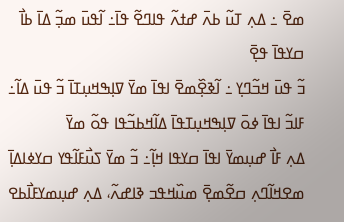ߘߐ߫ ߸ ߡߍ߲ ߠߎ߬ ߕߍ߫ ߝߙߍ߬ ߟߊߣߐ߬ ߟߊ߫߸ ߊ߬ߟߎ߫ ߘߏ߲߬ ߡߊ߫ ߕߊ߯ ߛߌߟߊ߫ ߟߐ߲߫
ߏ߬ ߟߎ߫ ߞߏ߬ߣߌ߲ ߸ ߊ߬ߢߐ߲߰ߘߐ߫ ߊߟߊ߫ ߘߌ߫ ߜߊ߲ߒߞߎ߲ߠߊ߫ ߏ߬ ߟߎ߫ ߡߊ߬߸ ߓߊߏ߬ ߊߟߊ߫ ߦߋ߫ ߜߊ߲ߒߞߎ߲ߠߟߊ߫ ߡߊ߬ߞߕߏ߬ߟߊ ߟߋ߬ ߘߌ߫
ߡߍ߲ ߓߊ߯ ߝߎ߲ߘߌ߫ ߊߟߊ߫ ߛߌߟߊ ߞߊ߲߬߸ ߏ߬ ߘߌ߫ ߖߎ߯ߓߊ߬ߟߌ ߛߌߦߊߡߊ߲߫ ߘߐߞߊ߬ߣߍ߲ ߛߐ߬ߘߐ߲߫ ߘߎ߰ߞߟߏ ߢߊߝߍ߬، ߡߍ߲ ߝߎ߲ߘߌߓߊ߯ߕߐ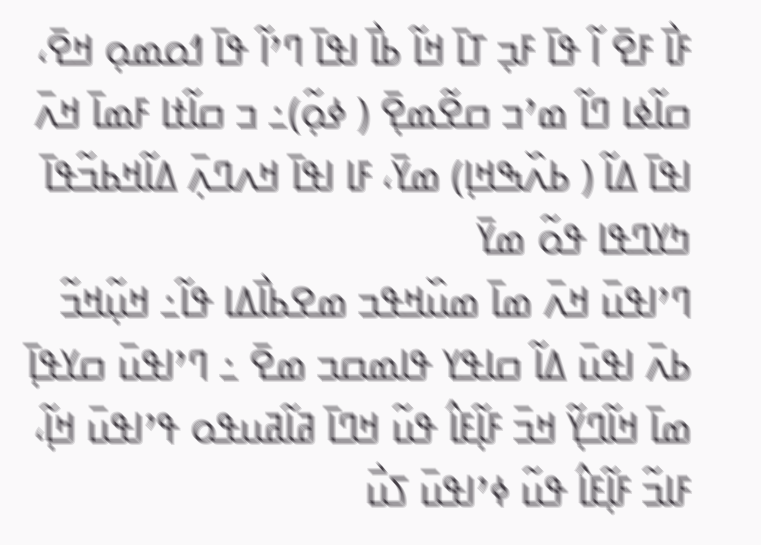ߓߊ߯ ߓߐ߫ ߊ߬ ߟߊ߫ ߓߏ߲ ߠߊ߫ ߞߊ߬ ߕߊ߯ ߊߟߊ߫ ߣߴߊ߬ ߟߊ߫ ߗߋߘߋ߲ ߞߐ߫، ߛߊ߬ߦߊ ߣߊ߬ ߘߴߏ ߛߐ߬ߘߐ߲߫ ( ߦߋ߲߬)߸ ߏ ߛߊ߬ߙߊ ߓߘߊ߫ ߞߍ߫ ߊߟߊ߫ ߡߊ߬ ( ߕߍ߰ߒߞߊ߲) ߘߌ߫، ߓߊ ߊߟߊ߫ ߞߍߣߍ߲߫ ߡߊ߬ߞߕߏ߬ߟߊ߫ ߤߌߣߟߊ ߟߋ߬ ߘߌ߫
ߣߴߊߟߎ߫ ߞߍ߫ ߘߊ߫ ߘߎ߰ߞߟߏ ߘߐߕߊ߯ߡߊ ߟߊ߬߸ ߞߎ߲߬ߞߏ߬ ߕߍ߫ ߊߟߎ߫ ߡߊ߬ ߛߊߟߌ ߟߊߘߛߏ ߘߐ߫ ߸ ߣߴߊߟߎ߫ ߛߌߟߊ߲߫ ߘߊ߫ ߞߊ߬ߣߌ߲߬ ߞߏ߫ ߓߊ߲߬ߓߊ߮ ߟߎ߬ ߞߣߊ߫ ߥߊ߬ߥߎߟߋ ߟߴߊߟߎ߫ ߞߊ߲߬، ߓߊߏ߬ ߓߊ߲߬ߓߊ߮ ߟߎ߬ ߦߴߊߟߎ߫ ߖߎ߯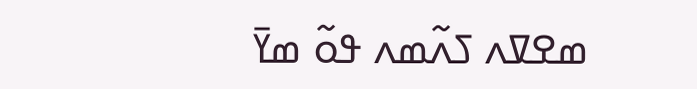ߘߐߜߍ ߖߍ߬ߘߍ ߟߋ߬ ߘߌ߫